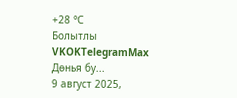+28 °С
Болытлы
VKOKTelegramMax
Дөнья бу...
9 август 2025,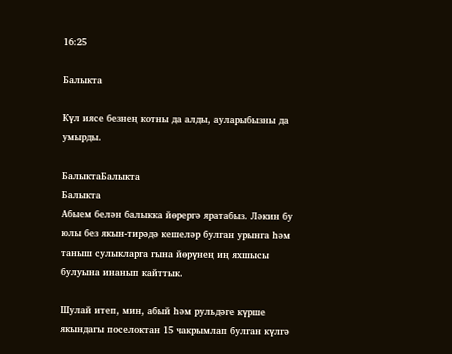16:25

Балыкта

Күл иясе безнең котны да алды, ауларыбызны да умырды.

БалыктаБалыкта
Балыкта
Абыем белән балыкка йөрергә яратабыз. Ләкин бу юлы без якын-тирәдә кешеләр булган урынга һәм таныш сулыкларга гына йөрүнең иң яхшысы булуына инанып кайттык.

Шулай итеп, мин, абый һәм рульдәге күрше якындагы поселоктан 15 чакрымлап булган күлгә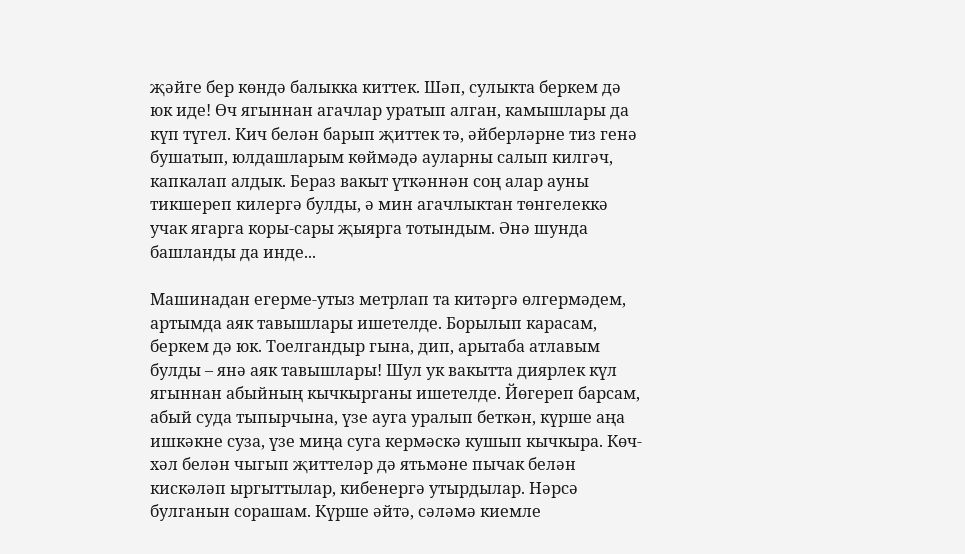җәйге бер көндә балыкка киттек. Шәп, сулыкта беркем дә юк иде! Өч ягыннан агачлар уратып алган, камышлары да күп түгел. Кич белән барып җиттек тә, әйберләрне тиз генә бушатып, юлдашларым көймәдә ауларны салып килгәч, капкалап алдык. Бераз вакыт үткәннән соң алар ауны тикшереп килергә булды, ә мин агачлыктан төнгелеккә учак ягарга коры-сары җыярга тотындым. Әнә шунда башланды да инде...

Машинадан егерме-утыз метрлап та китәргә өлгермәдем, артымда аяк тавышлары ишетелде. Борылып карасам, беркем дә юк. Тоелгандыр гына, дип, арытаба атлавым булды – янә аяк тавышлары! Шул ук вакытта диярлек күл ягыннан абыйның кычкырганы ишетелде. Йөгереп барсам, абый суда тыпырчына, үзе ауга уралып беткән, күрше аңа ишкәкне суза, үзе миңа суга кермәскә кушып кычкыра. Көч-хәл белән чыгып җиттеләр дә ятьмәне пычак белән кискәләп ыргыттылар, кибенергә утырдылар. Нәрсә булганын сорашам. Күрше әйтә, сәләмә киемле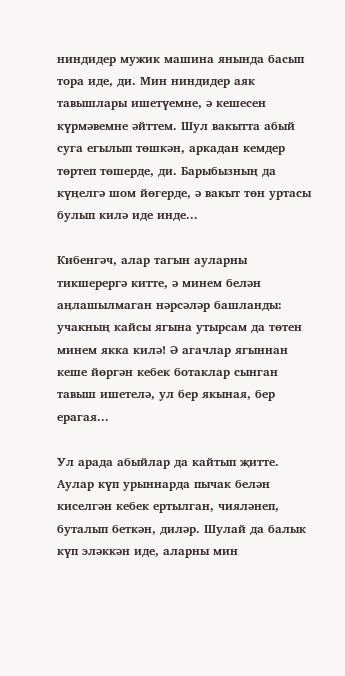ниндидер мужик машина янында басып тора иде, ди. Мин ниндидер аяк тавышлары ишетүемне, ә кешесен күрмәвемне әйттем. Шул вакытта абый суга егылып төшкән, аркадан кемдер төртеп төшерде, ди. Барыбызның да күңелгә шом йөгерде, ә вакыт төн уртасы булып килә иде инде...

Кибенгәч, алар тагын ауларны тикшерергә китте, ә минем белән аңлашылмаган нәрсәләр башланды: учакның кайсы ягына утырсам да төтен минем якка килә! Ә агачлар ягыннан кеше йөргән кебек ботаклар сынган тавыш ишетелә, ул бер якыная, бер ерагая...

Ул арада абыйлар да кайтып җитте. Аулар күп урыннарда пычак белән киселгән кебек ертылган, чияләнеп, буталып беткән, диләр. Шулай да балык күп эләккән иде, аларны мин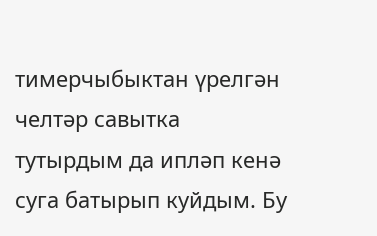тимерчыбыктан үрелгән челтәр савытка тутырдым да ипләп кенә суга батырып куйдым. Бу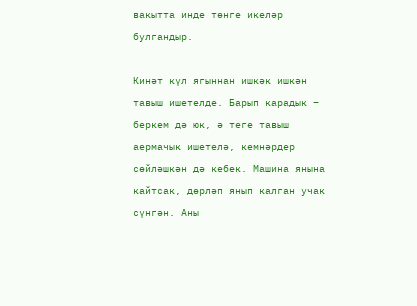вакытта инде төнге икеләр булгандыр.

Кинәт күл ягыннан ишкәк ишкән тавыш ишетелде. Барып карадык – беркем дә юк, ә теге тавыш аермачык ишетелә, кемнәрдер сөйләшкән дә кебек. Машина янына кайтсак, дөрләп янып калган учак сүнгән. Аны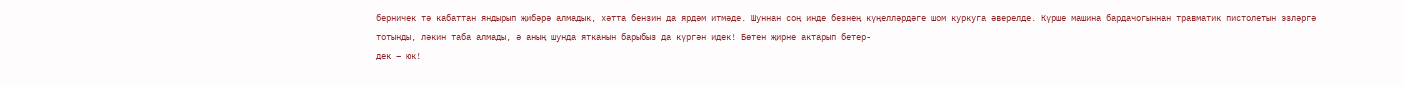берничек тә кабаттан яндырып җибәрә алмадык, хәтта бензин да ярдәм итмәде. Шуннан соң инде безнең күңелләрдәге шом куркуга әверелде. Күрше машина бардачогыннан травматик пистолетын эзләргә тотынды, ләкин таба алмады, ә аның шунда ятканын барыбыз да күргән идек! Бөтен җирне актарып бетер-
дек – юк!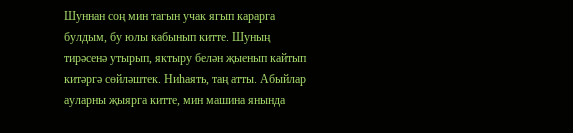Шуннан соң мин тагын учак ягып карарга булдым, бу юлы кабынып китте. Шуның тирәсенә утырып, яктыру белән җыенып кайтып китәргә сөйләштек. Ниһаять, таң атты. Абыйлар ауларны җыярга китте, мин машина янында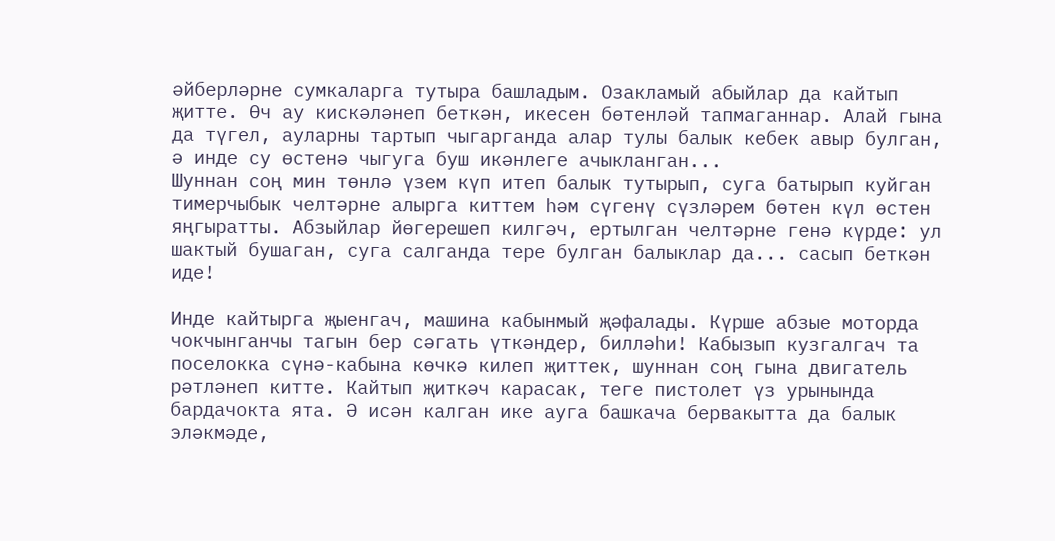әйберләрне сумкаларга тутыра башладым. Озакламый абыйлар да кайтып җитте. Өч ау кискәләнеп беткән, икесен бөтенләй тапмаганнар. Алай гына да түгел, ауларны тартып чыгарганда алар тулы балык кебек авыр булган, ә инде су өстенә чыгуга буш икәнлеге ачыкланган...
Шуннан соң мин төнлә үзем күп итеп балык тутырып, суга батырып куйган тимерчыбык челтәрне алырга киттем һәм сүгенү сүзләрем бөтен күл өстен яңгыратты. Абзыйлар йөгерешеп килгәч, ертылган челтәрне генә күрде: ул шактый бушаган, суга салганда тере булган балыклар да... сасып беткән иде!

Инде кайтырга җыенгач, машина кабынмый җәфалады. Күрше абзые моторда чокчынганчы тагын бер сәгать үткәндер, билләһи! Кабызып кузгалгач та поселокка сүнә-кабына көчкә килеп җиттек, шуннан соң гына двигатель рәтләнеп китте. Кайтып җиткәч карасак, теге пистолет үз урынында бардачокта ята. Ә исән калган ике ауга башкача бервакытта да балык эләкмәде,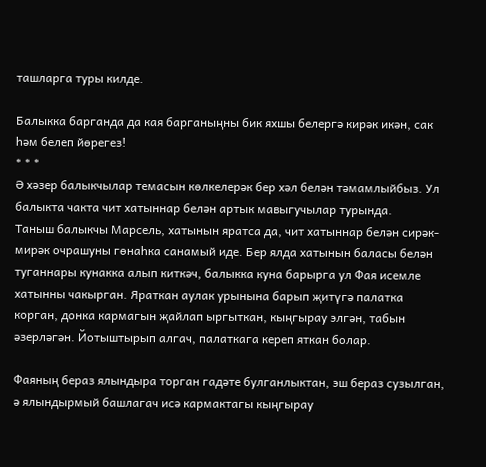ташларга туры килде.

Балыкка барганда да кая барганыңны бик яхшы белергә кирәк икән, сак һәм белеп йөрегез!
* * *
Ә хәзер балыкчылар темасын көлкелерәк бер хәл белән тәмамлыйбыз. Ул балыкта чакта чит хатыннар белән артык мавыгучылар турында.
Таныш балыкчы Марсель, хатынын яратса да, чит хатыннар белән сирәк-мирәк очрашуны гөнаһка санамый иде. Бер ялда хатынын баласы белән туганнары кунакка алып киткәч, балыкка куна барырга ул Фая исемле хатынны чакырган. Яраткан аулак урынына барып җитүгә палатка корган, донка кармагын җайлап ыргыткан, кыңгырау элгән, табын әзерләгән. Йотыштырып алгач, палаткага кереп яткан болар.

Фаяның бераз ялындыра торган гадәте булганлыктан, эш бераз сузылган, ә ялындырмый башлагач исә кармактагы кыңгырау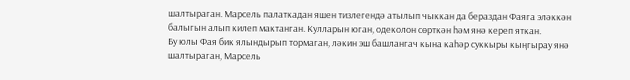шалтыраган. Марсель палаткадан яшен тизлегендә атылып чыккан да бераздан Фаяга эләккән балыгын алып килеп мактанган. Кулларын юган, одеколон сөрткән һәм янә кереп яткан.
Бу юлы Фая бик ялындырып тормаган, ләкин эш башлангач кына каһәр суккыры кыңгырау янә шалтыраган, Марсель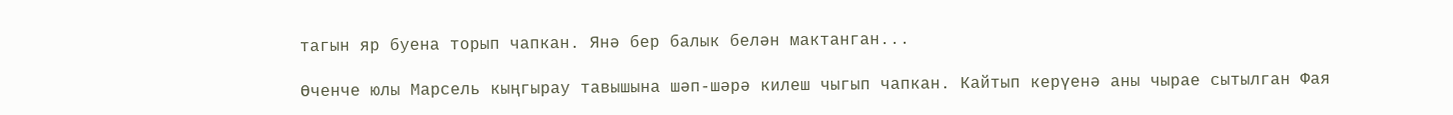тагын яр буена торып чапкан. Янә бер балык белән мактанган...

Өченче юлы Марсель кыңгырау тавышына шәп-шәрә килеш чыгып чапкан. Кайтып керүенә аны чырае сытылган Фая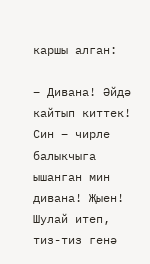каршы алган:

– Дивана! Әйдә кайтып киттек! Син – чирле балыкчыга ышанган мин дивана! Җыен!
Шулай итеп, тиз-тиз генә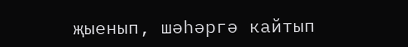җыенып, шәһәргә кайтып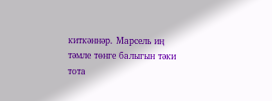киткәннәр. Марсель иң тәмле төнге балыгын тәки тота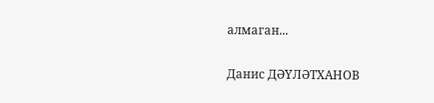алмаган...

Данис ДӘҮЛӘТХАНОВ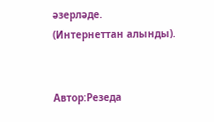әзерләде.
(Интернеттан алынды).


Автор:Резеда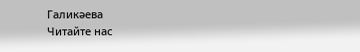Галикәева
Читайте нас